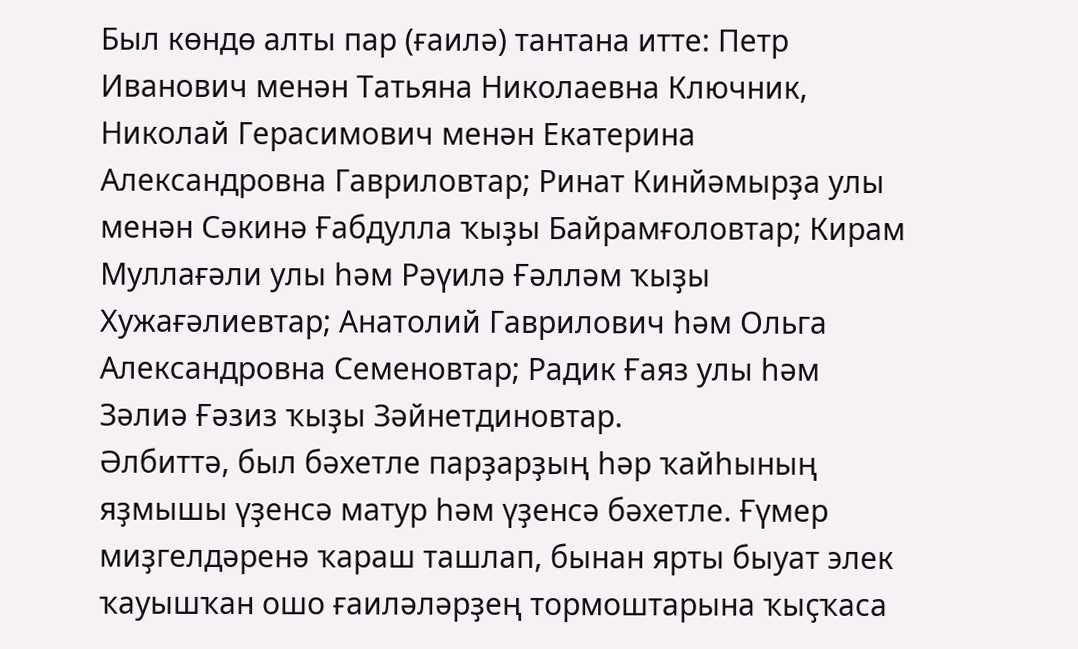Был көндө алты пар (ғаилә) тантана итте: Петр Иванович менән Татьяна Николаевна Ключник, Николай Герасимович менән Екатерина Александровна Гавриловтар; Ринат Кинйәмырҙа улы менән Сәкинә Ғабдулла ҡыҙы Байрамғоловтар; Кирам Муллағәли улы һәм Рәүилә Ғәлләм ҡыҙы Хужағәлиевтар; Анатолий Гаврилович һәм Ольга Александровна Семеновтар; Радик Ғаяз улы һәм Зәлиә Ғәзиз ҡыҙы Зәйнетдиновтар.
Әлбиттә, был бәхетле парҙарҙың һәр ҡайһының яҙмышы үҙенсә матур һәм үҙенсә бәхетле. Ғүмер миҙгелдәренә ҡараш ташлап, бынан ярты быуат элек ҡауышҡан ошо ғаиләләрҙең тормоштарына ҡыҫҡаса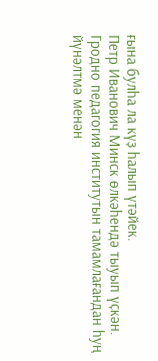ғына булһа ла күҙ һалып үтәйек.
Петр Иванович Минск өлкәһендә тыуып үҫкән. Гродно педагогия институтын тамамлағандан һуң йүнәлтмә менән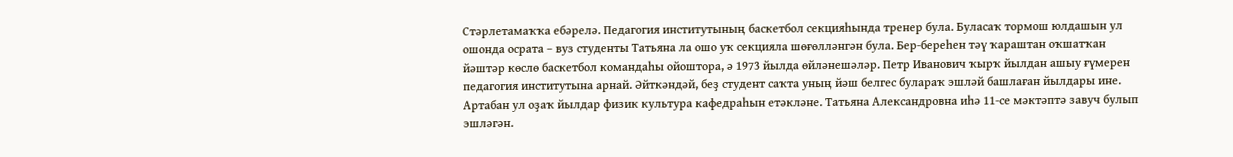Стәрлетамаҡҡа ебәрелә. Педагогия институтының баскетбол секцияһында тренер була. Буласаҡ тормош юлдашын ул ошонда осрата – вуз студенты Татьяна ла ошо уҡ секцияла шөғөлләнгән була. Бер-береһен тәү ҡараштан оҡшатҡан йәштәр көслө баскетбол командаһы ойоштора, ә 1973 йылда өйләнешәләр. Петр Иванович ҡырҡ йылдан ашыу ғүмерен педагогия институтына арнай. Әйткәндәй, беҙ студент саҡта уның йәш белгес булараҡ эшләй башлаған йылдары ине. Артабан ул оҙаҡ йылдар физик культура кафедраһын етәкләне. Татьяна Александровна иһә 11-се мәктәптә завуч булып эшләгән.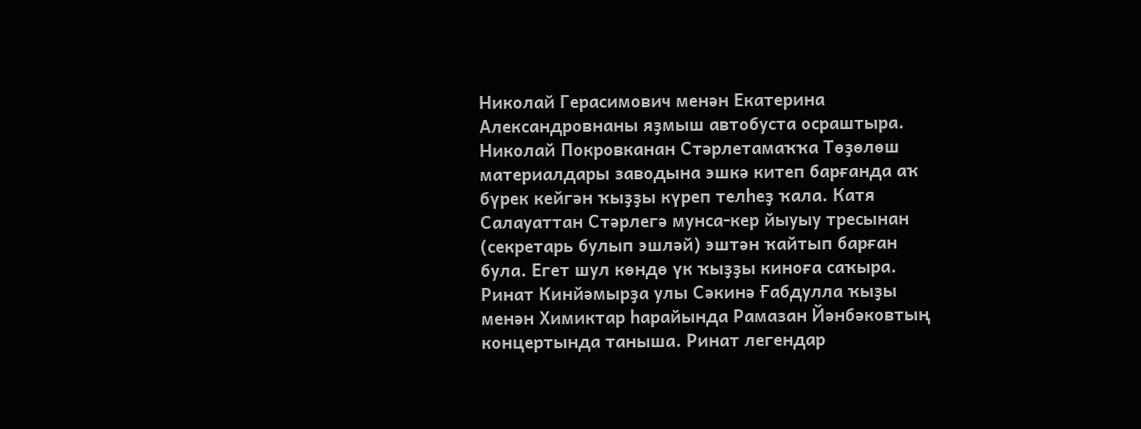Николай Герасимович менән Екатерина Александровнаны яҙмыш автобуста осраштыра. Николай Покровканан Стәрлетамаҡҡа Төҙөлөш материалдары заводына эшкә китеп барғанда аҡ бүрек кейгән ҡыҙҙы күреп телһеҙ ҡала. Катя Салауаттан Стәрлегә мунса-кер йыуыу тресынан (секретарь булып эшләй) эштән ҡайтып барған була. Егет шул көндө үк ҡыҙҙы киноға саҡыра.
Ринат Кинйәмырҙа улы Сәкинә Ғабдулла ҡыҙы менән Химиктар һарайында Рамазан Йәнбәковтың концертында таныша. Ринат легендар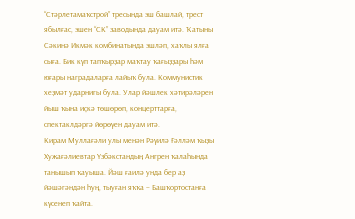“Стәрлетамаҡстрой” тресында эш башлай, трест ябылғас, эшен “СК” заводында дауам итә. Ҡатыны Сәкинә Икмәк комбинатында эшләп, хаҡлы ялға сыға. Бик күп тапҡырҙар маҡтау ҡағыҙҙары һәм юғары наградаларға лайыҡ була. Коммунистик хеҙмәт ударнигы була. Улар йәшлек хәтирәләрен йыш ҡына иҫкә төшөрөп, концерттарға, спектаклдәргә йөрөүен дауам итә.
Кирам Муллағәли улы менән Рәүилә Ғәлләм ҡыҙы Хужағәлиевтар Үзбәкстандың Ангрен ҡалаһында танышып ҡауыша. Йәш ғаилә унда бер аҙ йәшәгәндән һуң, тыуған яҡҡа – Башҡортостанға күсенеп ҡайта.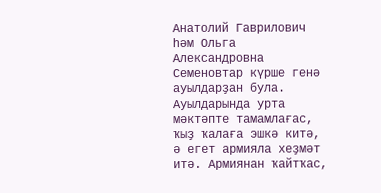Анатолий Гаврилович һәм Ольга Александровна Семеновтар күрше генә ауылдарҙан була. Ауылдарында урта мәктәпте тамамлағас, ҡыҙ ҡалаға эшкә китә, ә егет армияла хеҙмәт итә. Армиянан ҡайтҡас,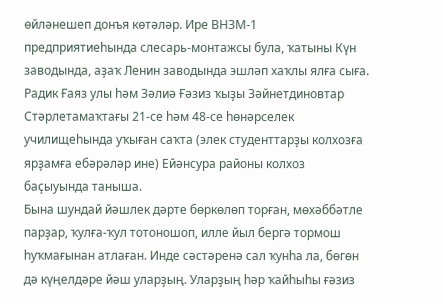өйләнешеп донъя көтәләр. Ире ВНЗМ-1 предприятиеһында слесарь-монтажсы була, ҡатыны Күн заводында, аҙаҡ Ленин заводында эшләп хаҡлы ялға сыға.
Радик Ғаяз улы һәм Зәлиә Ғәзиз ҡыҙы Зәйнетдиновтар Стәрлетамаҡтағы 21-се һәм 48-се һөнәрселек училищеһында уҡыған саҡта (элек студенттарҙы колхозға ярҙамға ебәрәләр ине) Ейәнсура районы колхоз баҫыуында таныша.
Бына шундай йәшлек дәрте бөркөлөп торған, мөхәббәтле парҙар, ҡулға-ҡул тотоношоп, илле йыл бергә тормош һуҡмағынан атлаған. Инде сәстәренә сал ҡунһа ла, бөгөн дә күңелдәре йәш уларҙың. Уларҙың һәр ҡайһыһы ғәзиз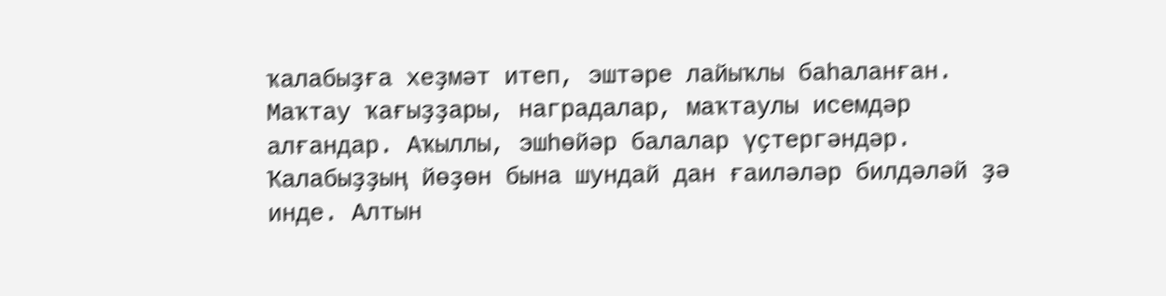ҡалабыҙға хеҙмәт итеп, эштәре лайыҡлы баһаланған. Маҡтау ҡағыҙҙары, наградалар, маҡтаулы исемдәр алғандар. Аҡыллы, эшһөйәр балалар үҫтергәндәр. Ҡалабыҙҙың йөҙөн бына шундай дан ғаиләләр билдәләй ҙә инде. Алтын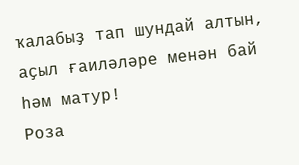ҡалабыҙ тап шундай алтын, аҫыл ғаиләләре менән бай һәм матур!
Роза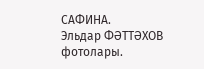САФИНА.
Эльдар ФӘТТӘХОВ фотолары.